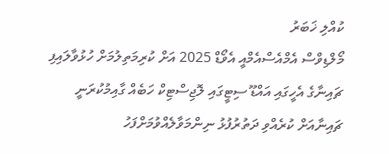ކުއްލި ޚަބަރު
މޯލްޑިވްސް އެމްއެސްއެމްއީ އެވޯޑް 2025 އަށް ކުރިމަތިލުމަށް ހުޅުވާލައިފި
ޗައިނާގެ އެހީގައި އައްޑޫ ސިޓީގައި ލޮޖިސްޓިކް ހަބެއް ގާއިމުކުރަނީ
ޗައިނާއަށް ކުރެއްވި ދަތުރުފުޅު ނިންމަވާލެއްވުމަށްފަހު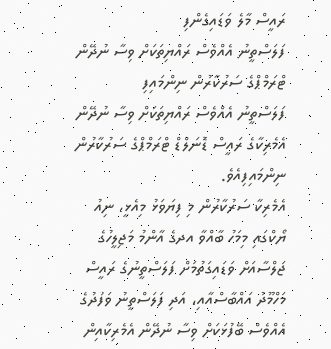ރައީސް މާލެ ވަޑައިގެންފި
ފަލަސްތީނު އެއްވެސް ރައްޔިތަކަށް ވިސާ ނުދޭން ޓްރަމްޕްގެ ސަރުކާރުން ނިންމައިފި
ފަލަސްތީނު އެއްވެސް ރައްޔިތަކަށް ވިސާ ނުދޭން އެމެރިކާގެ ރައީސް ޑޮނަލްޑް ޓްރަމްޕްގެ ސަރުކާރުން ނިންމައިފިއެވެ.
އެމެރިކާ ސަރުކާރުން މި ފިޔަވަޅު މިއެޅީ، ނިއު ޔޯކްގައި މިމަހު ބާއްވާ އދގެ އާންމު މަޖިލީހުގެ ޖަލްސާއަށް ވަޑައިގަތުމަށް ފަލަސްތީނުގެ ރައީސް މަހްމޫދު އައްބާސްއާއި، އަދި ފަލަސްތީނު ވަފުދުގެ އެއްވެސް ބޭފުޅަކަށް ވިސާ ނުދޭން އެމެރިކާއިން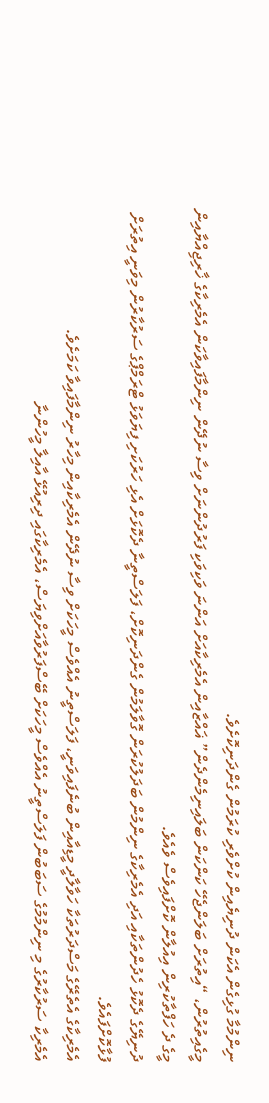ނިންމުމާ ގުޅިގެން އެކަން ދުނިޔެއިން ކުށްވެރި ކުރަމުން ގެންދަނިކޮށެވެ.
މީގެއިތުރުން، “އިތުރަށް ބަލަންޖެހޭ ކަންކަން ބަލައިނިމެންދެން” ޣައްޒާއިން އެމެރިކާއަށް އަންނަ ވަކިވަކި ފަރުދުންނަށް ވިސާ ނުދޭން ނިންމާފައިވާކަން އެމެރިކާގެ ޚާރިޖިއްޔާއިން މީގެ ދެ ހަފްތާކުރިން އިއުލާން ކޮށްފައިވެސް ވެއެވެ.
ދުނިޔޭގެ ދެކޮޅު ހެދުންތަކާއި އަދި އެމެރިކާގެ ނިންމުން ބަދަލުކުރަން ގޮވާލަމުން ގެންދަނިކޮށް، ފަލަސްތީނާ ދެކޮޅަށް އެޅި ހަރުކަށި ފިޔަވަޅު ޓްރަމްޕްގެ ސަރުކާރުން މިވަނީ އިތުރަށް ފުޅާކޮށްފައެވެ.
އެމެރިކާގެ އެތެރޭގެ މަސްދަރުތަކާ ހަވާލާދީ މީޑިއާއިން ބުނެފައިވަނީ، ފަލަސްތީނު އެއްވެސް މީހަކަށް ވިސާ ނުދޭން އެމެރިކާއިން މިހާރު ނިންމާފައިވާ ކަމަށެވެ.
އެމެރިކާ ސަރުކާރުގެ މި ނިންމުމުގެ ސަބަބުން ފަލަސްތީނު އެއްވެސް މީހަކަށް ބޭސްފަރުވާއަށްވިޔަސް، އެމެރިކާގައި ދިރިއުޅޭ އާއިލާ މީހުންނާ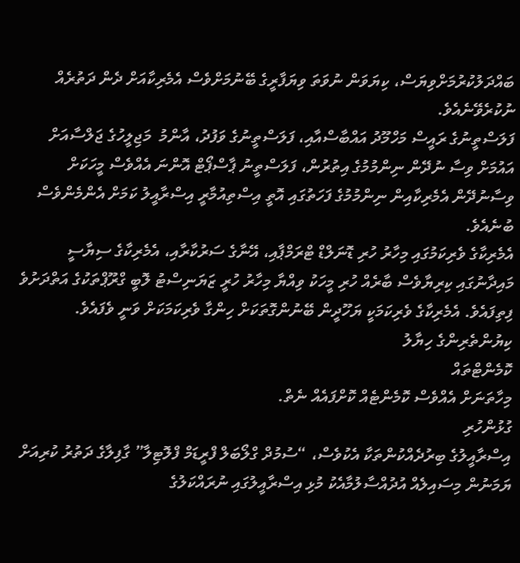ބައްދަލުކުރުމަށްވިޔަސް، ކިޔަވަން ނުވަތަ ވިޔަފާރީގެ ބޭނުމަށްވެސް އެމެރިކާއަށް ދެން ދަތުރެއް ނުކުރެވޭނެއެވެ.
ފަލަސްތީނުގެ ރައީސް މަހްމޫދު އައްބާސްއާއި، ފަލަސްތީނުގެ ވަފުދު، އާންމު  މަޖިލީހުގެ ޖަލްސާއަށް އައުމަށް ވިސާ ނުދޭން ނިންމުމުގެ އިތުރުން، ފަލަސްތީނު ޕާސްޕޯޓް އޮންނަ އެއްވެސް މީހަކަށް ވިސާނުދޭން އެމެރިކާއިން ނިންމުމުގެ ފަހަތުގައި އޮތީ އިސްތިއުމާރީ އިސްރާއީލު ކަމަށް އެންމެންވެސް ބުނެއެވެ.
އެމެރިކާގެ ވެރިކަމުގައި މިހާރު ހުރި ޑޮނަލްޑް ޓްރަމްޕާއި، އޭނާގެ ސަރުކާރާއި، އެމެރިކާގެ ސިޔާސީ މައިދާނުގައި ކިރިޔާވެސް ބާރެއް ހުރި މީހަކު ވިއްޔާ މިހާރު ހުރީ ޒަޔަނިސްޓު ލޮބީ ގްރޫޕްތަކުގެ އަތްދަށުވެ ފިތިފައެވެ. އެމެރިކާގެ ވެރިކަމަކީ ޔަހޫދީން ބޭނުންގޮތަކަށް ހިންގާ ވެރިކަމަކަށް ވަނީ ވެފައެވެ.
ކިޔުންތެރިންގެ ހިޔާލު
ކޮމެންޓްތައް
މިހާތަނަށް އެއްވެސް ކޮމެންޓެއް ކޮށްފައެއް ނެތް.
ގުޅުންހުރި
އިސްރާއީލުގެ ބިރުދެއްކުންތަކާ އެކުވެސް، “ސުމުދް ގްލޯބަލް ފްރީޑަމް ފްލޮޓިލާ” ގާފިލާގެ ދަތުރު ކުރިއަށް
ޔަމަނުން މިސައިލެއް އުދުއްސާލުމާއެކު މުޅި އިސްރާއީލުގައި ނުރައްކަލުގެ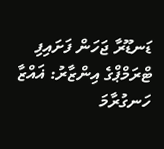ޑަނޑޫރާ ޖަހަން ފަށައިފި
ޓްރަމްޕްގެ އިންޒާރު: ޣައްޒާ ހަނގުރާމަ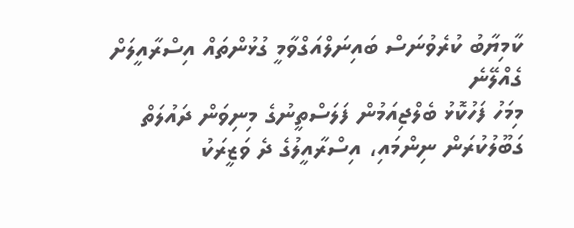ކާމިޔާބު ކުރެވުނަސް ބައިނަލްއަގްވާމީ ގުޅުންތައް އިސްރާއީލަށް ގެއްލޭނެ
މިމަހު ފަހުކޮޅު ބެލްޖިއަމުން ފަލަސްތީނުގެ މިނިވަން ދައުލަތް ގަބޫލުކުރަން ނިންމައި، އިސްރާއީލުގެ ދެ ވަޒީރަކު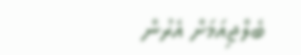ބެލްޖިއަމަށް އެރުން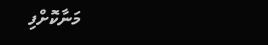މަނާކޮށްފި